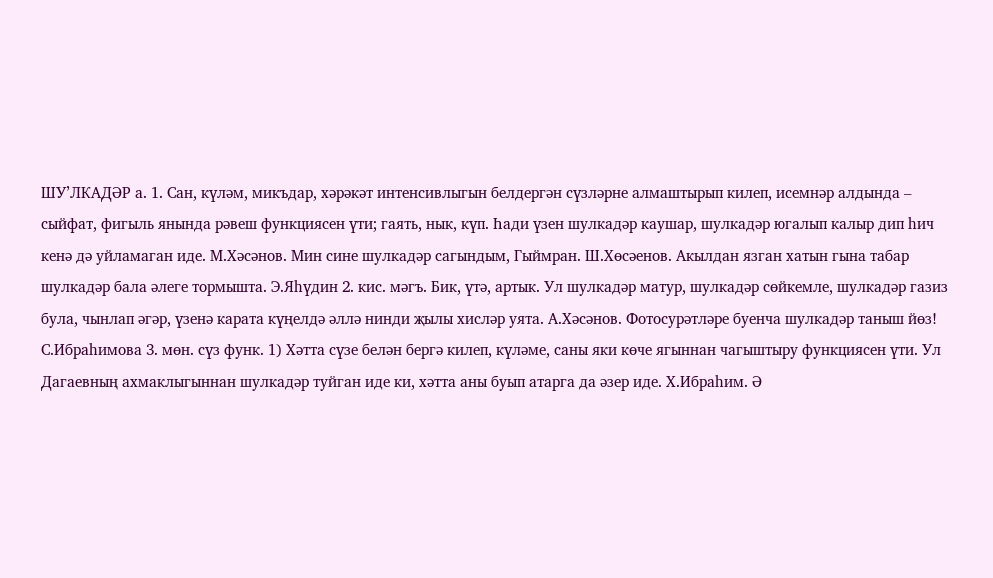ШУ’ЛКАДӘР а. 1. Сан, күләм, микъдар, хәрәкәт интенсивлыгын белдергән сүзләрне алмаштырып килеп, исемнәр алдында – сыйфат, фигыль янында рәвеш функциясен үти; гаять, нык, күп. Һади үзен шулкадәр каушар, шулкадәр югалып калыр дип һич кенә дә уйламаган иде. М.Хәсәнов. Мин сине шулкадәр сагындым, Гыймран. Ш.Хөсәенов. Акылдан язган хатын гына табар шулкадәр бала әлеге тормышта. Э.Яһүдин 2. кис. мәгъ. Бик, үтә, артык. Ул шулкадәр матур, шулкадәр сөйкемле, шулкадәр газиз була, чынлап әгәр, үзенә карата күңелдә әллә нинди җылы хисләр уята. А.Хәсәнов. Фотосурәтләре буенча шулкадәр таныш йөз! С.Ибраһимова 3. мөн. сүз функ. 1) Хәтта сүзе белән бергә килеп, күләме, саны яки көче ягыннан чагыштыру функциясен үти. Ул Дагаевның ахмаклыгыннан шулкадәр туйган иде ки, хәтта аны буып атарга да әзер иде. Х.Ибраһим. Ә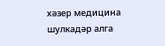хәзер медицина шулкадәр алга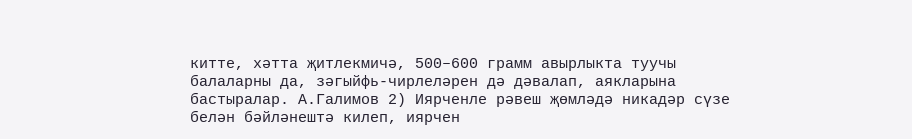китте, хәтта җитлекмичә, 500–600 грамм авырлыкта туучы балаларны да, зәгыйфь-чирлеләрен дә дәвалап, аякларына бастыралар. А.Галимов 2) Иярченле рәвеш җөмләдә никадәр сүзе белән бәйләнештә килеп, иярчен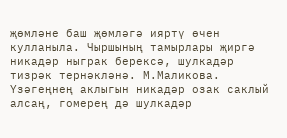җөмләне баш җөмләгә ияртү өчен кулланыла. Чыршының тамырлары җиргә никадәр ныграк берексә, шулкадәр тизрәк тернәкләнә. М.Маликова. Үзәгеңнең аклыгын никадәр озак саклый алсаң, гомерең дә шулкадәр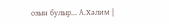озын булыр... А.Хәлим |